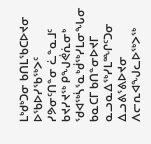ᒪᒃᑯᒃᑐᓂ ᑲᑎᒪᖃᑕᐅᔪᓂ ᐅᖃᐅᓯᖃᖅᐳᑦ ᓯᕗᓂᑦᑎᓐᓂ ᓛᓐᓇᒧᑦ ᑲᔪᓯᔪᖅ ᑭᖑᕚᕇᓂᒃ ᖁᐊᖅᓵᕐᓇᒃᑰᖅᓯᒪᓂᖓᓂ
ᑲᓇᑕᒥ ᑲᑎᓐᓂᐅᔪᒥ ᓇᓗᓇᐃᖅᓯᒪᙱᑦᑐᓂ ᐃᓗᕕᕐᕕᐅᔪᓂ ᐱᓕᕆᐊᖑᓚᐅᖅᐳᖅ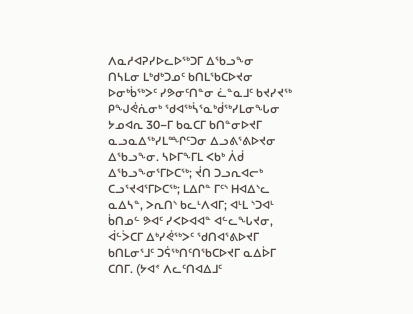ᐱᓇᓱᐊᕈᓯᐅᓚᐅᖅᑐᒥ ᐃᖃᓗᖕᓂ
ᑎᓴᒪᓂ ᒪᒃᑯᒃᑐᓄᑦ ᑲᑎᒪᖃᑕᐅᔪᓂ ᐅᓂᒃᑳᖅᐳᑦ ᓯᕗᓂᑦᑎᓐᓂ ᓛᓐᓇᒧᑦ ᑲᔪᓯᔪᖅ ᑭᖑᕚᕇᓂᒃ ᖁᐊᖅᓵᕐᓇᒃᑰᖅᓯᒪᓂᖓᓂ ᔭᓄᐊᕆ 30−ᒥ ᑲᓇᑕᒥ ᑲᑎᓐᓂᐅᔪᒥ ᓇᓗᓇᐃᖅᓯᒪᙱᑦᑐᓂ ᐃᓗᕕᕐᕕᐅᔪᓂ ᐃᖃᓗᖕᓂ. ᓴᐅᒥᖕᒥᒪ ᐸᑲᒃ ᐲᑰ ᐃᖃᓗᖕᓂᕐᒥᐅᑕᖅ; ᔫᑎ ᑐᓗᕆᐊᓕᒃ ᑕᓗᕐᔪᐊᕐᒥᐅᑕᖅ; ᒪᐃᒋᓐ ᒥᑦᔅ ᕼᐊᐃᔅᓚ ᓇᐃᓴᓐ, ᐳᕆᑎᔅ ᑲᓚᒻᐱᐊᒥ; ᐊᒻᒪ ᔅᑐᐊᒻ ᑳᑎᓄᓪ ᕗᐊᑦ ᓯᐸᐅᐊᐊᓐ ᐊᓪᓚᖓᔪᓂ, ᐋᓪᐴᑕᒥ ᐃᒃᓯᕚᖅᐳᑦ ᖁᑎᐊᕐᕕᐅᔪᒥ ᑲᑎᒪᓂᕐᒧᑦ ᑐᕌᖅᑎᑦᑎᖃᑕᐅᔪᒥ ᓇᐃᐆᒥ ᑕᑎᒥ. (ᔭᐊᕝ ᐱᓚᑦᑎᐊᐃᒧᑦ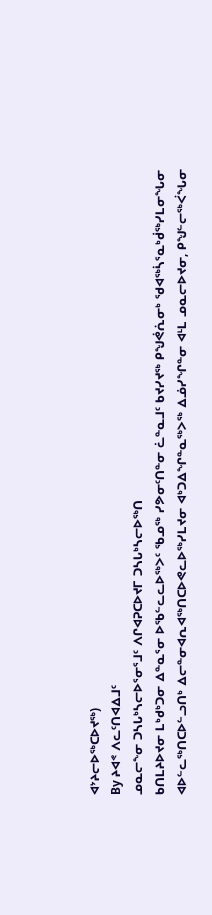ᐊᔾᔨᓕᐅᖅᑕᐅᔪᖅ)
By ᔨᐊᕝ ᐱᓚᑦᑎᐊᐃᒧᑦ
ᓄᓇᓕᖕᓂ ᑐᓴᒐᒃᓴᓕᐅᕐᓂᕐᒧᑦ ᐱᒋᐊᕈᑕᐅᔪᒥ ᑐᓴᒐᒃᓴᓕᐅᖅᑎ
ᑲᑎᒪᔨᐅᔪᓂ ᒪᒃᑯᒃᑐᓂ ᐃᓐᓇᕐᓂ ᐅᖃᓪᓚᓚᐅᖅᐳᑦ ᖃᓄᖅ ᓯᕗᓂᑦᑎᓐᓂ ᓛᓐᓇᒧᑦ ᑲᔪᓯᔪᖅ ᑭᖑᕚᕇᓂᒃ ᖁᐊᖅᓵᕐᓇᒃᑰᖅᓯᒪᓂᖓᓂ ᐊᐅᓪᓚᖅᑎᑕᐅᓪᓗᑎᒃ ᐃᓕᓐᓂᐊᕆᐊᖅᑎᑕᐅᕙᓚᐅᖅᓯᒪᔪᓂ ᐊᒃᑐᐃᖏᓐᓇᖅᐳᖅ ᐃᓅᓯᖏᓐᓂ ᐊᒻᒪ ᓄᓇᓕᐅᔪᓂ, ᑭᖑᓪᓕᖅᐹᖓᓂ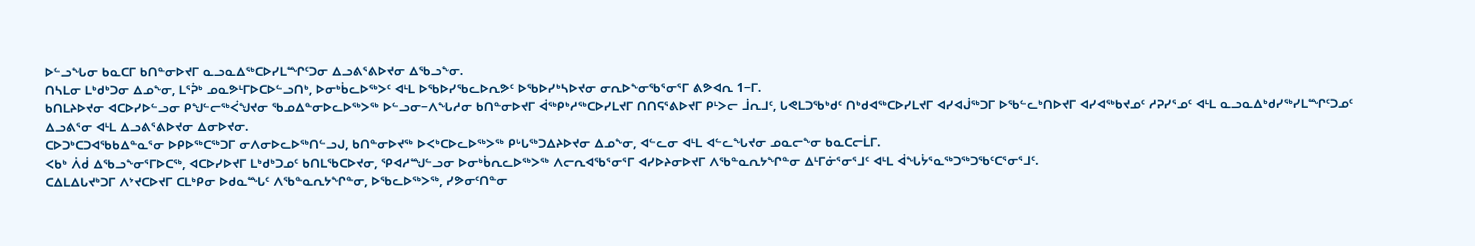ᐅᓪᓗᖓᓂ ᑲᓇᑕᒥ ᑲᑎᓐᓂᐅᔪᒥ ᓇᓗᓇᐃᖅᑕᐅᓯᒪᙱᑦᑐᓂ ᐃᓗᕕᕐᕕᐅᔪᓂ ᐃᖃᓗᖕᓂ.
ᑎᓴᒪᓂ ᒪᒃᑯᒃᑐᓂ ᐃᓄᖕᓂ, ᒪᕐᕉᒃ ᓄᓇᕗᒻᒥᐅᑕᐅᓪᓗᑎᒃ, ᐅᓂᒃᑳᓚᐅᖅᐳᑦ ᐊᒻᒪ ᐅᖃᐅᓯᖃᓚᐅᕆᕗᑦ ᐅᖃᐅᓯᒃᓴᐅᔪᓂ ᓂᕆᐅᖕᓂᖃᕐᓂᕐᒥ ᕕᕗᐊᕆ 1−ᒥ.
ᑲᑎᒪᔨᐅᔪᓂ ᐊᑕᐅᓯᐅᓪᓗᓂ ᑭᖑᓪᓕᖅᐹᖑᔪᓂ ᖃᓄᐃᓐᓂᐅᓚᐅᖅᐳᖅ ᐅᓪᓗᓂ−ᐱᖓᓱᓂ ᑲᑎᓐᓂᐅᔪᒥ ᐋᖅᑭᒃᓱᖅᑕᐅᓯᒪᔪᒥ ᑎᑎᕋᕐᕕᐅᔪᒥ ᑭᒻᐳᓕ ᒨᕆᒧᑦ, ᒐᕙᒪᑐᖃᒃᑯᑦ ᑎᒃᑯᐊᖅᑕᐅᓯᒪᔪᒥ ᐊᓯᐊᒎᖅᑐᒥ ᐅᖃᓪᓚᒃᑎᐅᔪᒥ ᐊᓯᐊᖅᑲᔪᓄᑦ ᓱᕈᓯᕐᓄᑦ ᐊᒻᒪ ᓇᓗᓇᐃᒃᑯᓯᖅᓯᒪᙱᑦᑐᓄᑦ ᐃᓗᕕᕐᓂ ᐊᒻᒪ ᐃᓗᕕᕐᕕᐅᔪᓂ ᐃᓂᐅᔪᓂ.
ᑕᐅᑐᒃᑕᑐᐊᖃᑲᐃᓐᓇᕐᓂ ᐅᑭᐅᖅᑕᖅᑐᒥ ᓂᐱᓂᐅᓚᐅᖅᑎᓪᓗᒍ, ᑲᑎᓐᓂᐅᔪᖅ ᐅᐸᒃᑕᐅᓚᐅᖅᐳᖅ ᑭᒡᒐᖅᑐᐃᔨᐅᔪᓂ ᐃᓄᖕᓂ, ᐊᓪᓚᓂ ᐊᒻᒪ ᐊᓪᓚᖓᔪᓂ ᓄᓇᓕᖕᓂ ᑲᓇᑕᓕᒫᒥ.
ᐸᑲᒃ ᐲᑰ ᐃᖃᓗᖕᓂᕐᒥᐅᑕᖅ, ᐊᑕᐅᓯᐅᔪᒥ ᒪᒃᑯᒃᑐᓄᑦ ᑲᑎᒪᖃᑕᐅᔪᓂ, ᕿᐊᓱᙳᓪᓗᓂ ᐅᓂᒃᑳᕆᓚᐅᖅᐳᖅ ᐱᓕᕆᐊᖃᕐᓂᕐᒥ ᐊᓯᐅᔨᓂᐅᔪᒥ ᐱᖃᓐᓇᕆᔭᖏᓐᓂ ᐃᒻᒥᓃᕐᓂᕐᒧᑦ ᐊᒻᒪ ᐋᖓᔮᕐᓇᖅᑐᖅᑐᖃᑦᑕᕐᓂᕐᒧᑦ.
ᑕᐃᒪᐃᒐᔪᒃᑐᒥ ᐱᔾᔪᑕᐅᔪᒥ ᑕᒪᒃᑭᓂ ᐅᑯᓇᙵᑦ ᐱᖃᓐᓇᕆᔭᖏᓐᓂ, ᐅᖃᓚᐅᖅᐳᖅ, ᓯᕗᓂᑦᑎᓐᓂ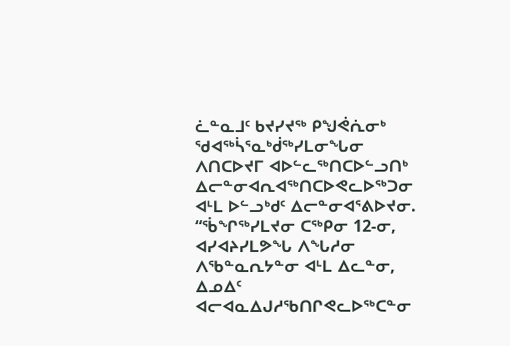ᓛᓐᓇᒧᑦ ᑲᔪᓯᔪᖅ ᑭᖑᕚᕇᓂᒃ ᖁᐊᖅᓵᕐᓇᒃᑰᖅᓯᒪᓂᖓᓂ ᐱᑎᑕᐅᔪᒥ ᐊᐅᓪᓚᖅᑎᑕᐅᓪᓗᑎᒃ ᐃᓕᓐᓂᐊᕆᐊᖅᑎᑕᐅᕙᓚᐅᖅᑐᓂ ᐊᒻᒪ ᐅᓪᓗᒃᑯᑦ ᐃᓕᓐᓂᐊᕐᕕᐅᔪᓂ.
“ᖄᖏᖅᓯᒪᔪᓂ ᑕᖅᑭᓂ 12-ᓂ, ᐊᓯᐊᔨᓯᒪᕗᖓ ᐱᖓᓱᓂ ᐱᖃᓐᓇᕆᔭᓐᓂ ᐊᒻᒪ ᐃᓚᓐᓂ, ᐃᓄᐃᑦ ᐊᓕᐊᓇᐃᒍᓱᖃᑎᒋᕙᓚᐅᖅᑕᓐᓂ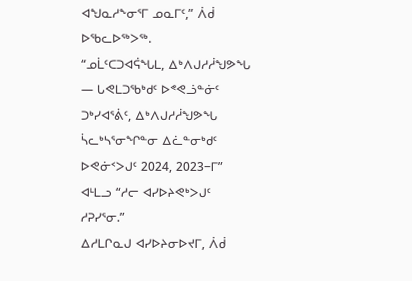ᐊᖑᓇᓱᖕᓂᕐᒥ ᓄᓇᒥᑦ,” ᐲᑰ ᐅᖃᓚᐅᖅᐳᖅ.
“ᓄᒫᑦᑕᑐᐊᕌᖓᒪ, ᐃᒃᐱᒍᓱᓲᖑᕗᖓ — ᒐᕙᒪᑐᖃᒃᑯᑦ ᐅᕝᕙᓘᓐᓃᑦ ᑐᒃᓯᐊᕐᕖᑦ, ᐃᒃᐱᒍᓱᓲᖑᕗᖓ ᓵᓚᒃᓴᕐᓂᖏᓐᓂ ᐃᓛᓐᓂᒃᑯᑦ ᐅᕙᓃᑉᐳᒍᑦ 2024, 2023−ᒥ” ᐊᒻᒪᓗ “ᓱᓕ ᐊᓯᐅᔨᕙᒃᐳᒍᑦ ᓱᕈᓯᕐᓂ.”
ᐃᓱᒪᒋᓇᒍ ᐊᓯᐅᔨᓂᐅᔪᒥ, ᐲᑰ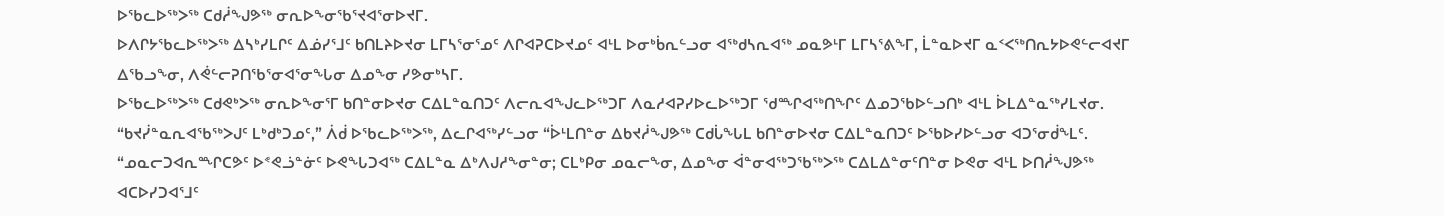ᐅᖃᓚᐅᖅᐳᖅ ᑕᑯᓲᖑᕗᖅ ᓂᕆᐅᖕᓂᖃᕐᔪᐊᕐᓂᐅᔪᒥ.
ᐅᐱᒋᔭᖃᓚᐅᖅᐳᖅ ᐃᓴᒃᓯᒪᒋᑦ ᐃᓅᓯᕐᒧᑦ ᑲᑎᒪᔨᐅᔪᓂ ᒪᒥᓴᕐᓂᕐᓄᑦ ᐱᒋᐊᕈᑕᐅᔪᓄᑦ ᐊᒻᒪ ᐅᓂᒃᑳᕆᓪᓗᓂ ᐊᖅᑯᓴᕆᐊᖅ ᓄᓇᕗᒻᒥ ᒪᒥᓴᕐᕕᖕᒥ, ᒫᓐᓇᐅᔪᒥ ᓇᑉᐸᖅᑎᕆᔭᐅᕙᓪᓕᐊᔪᒥ ᐃᖃᓗᖕᓂ, ᐱᕚᓪᓕᕈᑎᖃᕐᓂᐊᕐᓂᖓᓂ ᐃᓄᖕᓂ ᓯᕗᓂᒃᓴᒥ.
ᐅᖃᓚᐅᖅᐳᖅ ᑕᑯᕙᒃᐳᖅ ᓂᕆᐅᖕᓂᕐᒥ ᑲᑎᓐᓂᐅᔪᓂ ᑕᐃᒪᓐᓇᑎᑐᑦ ᐱᓕᕆᐊᖑᓚᐅᖅᑐᒥ ᐱᓇᓱᐊᕈᓯᐅᓚᐅᖅᑐᒥ ᖁᙱᐊᖅᑎᖏᑦ ᐃᓄᑐᖃᐅᓪᓗᑎᒃ ᐊᒻᒪ ᐆᒪᐃᓐᓇᖅᓯᒪᔪᓂ.
“ᑲᔪᓰᓐᓇᕆᐊᖃᖅᐳᒍᑦ ᒪᒃᑯᒃᑐᓄᑦ,” ᐲᑰ ᐅᖃᓚᐅᖅᐳᖅ, ᐃᓚᒋᐊᖅᓯᓪᓗᓂ “ᐆᒻᒪᑎᓐᓂ ᐃᑲᔪᓲᖑᕗᖅ ᑕᑯᒑᖓᒪ ᑲᑎᓐᓂᐅᔪᓂ ᑕᐃᒪᓐᓇᑎᑐᑦ ᐅᖃᐅᓯᐅᓪᓗᓂ ᐊᑐᕐᓂᑰᖕᒪᑦ.
“ᓄᓇᓕᑐᐊᕆᙱᑕᕗᑦ ᐅᕝᕙᓘᓐᓃᑦ ᐅᕙᖓᑐᐊᖅ ᑕᐃᒪᓐᓇ ᐃᒃᐱᒍᓱᖕᓂᓐᓂ; ᑕᒪᒃᑭᓂ ᓄᓇᓕᖕᓂ, ᐃᓄᖕᓂ ᐋᓐᓂᐊᖅᑐᖃᖅᐳᖅ ᑕᐃᒪᐃᓐᓂᑦᑎᓐᓂ ᐅᕙᓂ ᐊᒻᒪ ᐅᑎᓲᖑᕗᖅ ᐊᑕᐅᓯᑐᐊᕐᒧᑦ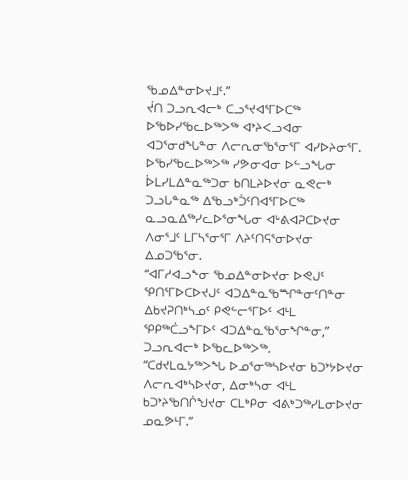ᖃᓄᐃᓐᓂᐅᔪᒧᑦ.”
ᔫᑎ ᑐᓗᕆᐊᓕᒃ ᑕᓗᕐᔪᐊᕐᒥᐅᑕᖅ ᐅᖃᐅᓯᖃᓚᐅᖅᐳᖅ ᐊᔾᔨᐸᓗᐊᓂ ᐊᑐᕐᓂᑯᖓᓐᓂ ᐱᓕᕆᓂᖃᕐᓂᕐᒥ ᐊᓯᐅᔨᓂᕐᒥ.
ᐅᖃᓯᖃᓚᐅᖅᐳᖅ ᓯᕗᓂᐊᓂ ᐅᓪᓗᖓᓂ ᐆᒪᓯᒪᐃᓐᓇᖅᑐᓂ ᑲᑎᒪᔨᐅᔪᓂ ᓇᕙᓕᒃ ᑐᓗᒐᓐᓇᖅ ᐃᖃᓗᒃᑑᑦᑎᐊᕐᒥᐅᑕᖅ ᓇᓗᓇᐃᖅᓯᓚᐅᕐᓂᖓᓂ ᐊᒡᕕᐊᕈᑕᐅᔪᓂ ᐱᓂᕐᒧᑦ ᒪᒥᓴᕐᓂᕐᒥ ᐱᔨᑦᑎᕋᕐᓂᐅᔪᓂ ᐃᓄᑐᖃᕐᓂ.
“ᐊᒥᓱᐊᓗᖕᓂ ᖃᓄᐃᓐᓂᐅᔪᓂ ᐅᕙᒍᑦ ᕿᑎᕐᒥᐅᑕᐅᔪᒍᑦ ᐊᑐᐃᓐᓇᖃᙱᓐᓂᑦᑎᓐᓂ ᐃᑲᔪᕈᑎᒃᓴᓄᑦ ᑭᕙᓪᓕᕐᒥᐅᑦ ᐊᒻᒪ ᕿᑭᖅᑖᓗᖕᒥᐅᑦ ᐊᑐᐃᓐᓇᖃᕐᓂᖏᓐᓂ,” ᑐᓗᕆᐊᓕᒃ ᐅᖃᓚᐅᖅᐳᖅ.
“ᑕᑯᔪᒪᓇᔭᖅᐳᖓ ᐅᓄᕐᓂᖅᓴᐅᔪᓂ ᑲᑐᔾᔭᐅᔪᓂ ᐱᓕᕆᐊᒃᓴᐅᔪᓂ, ᐃᓂᒃᓴᓂ ᐊᒻᒪ ᑲᑐᔾᔨᖃᑎᒌᖑᔪᓂ ᑕᒪᒃᑭᓂ ᐊᕕᒃᑐᖅᓯᒪᓂᐅᔪᓂ ᓄᓇᕗᒻᒥ.”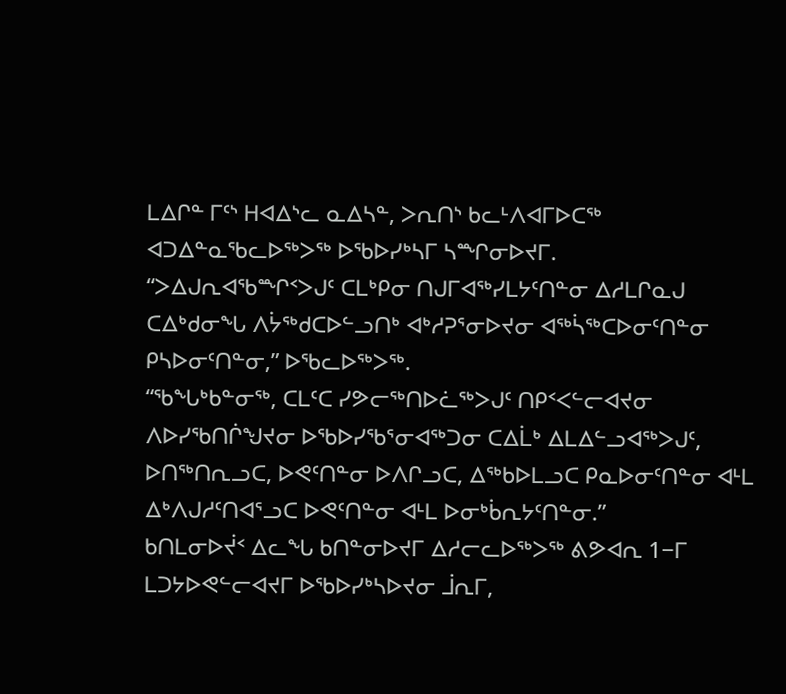ᒪᐃᒋᓐ ᒥᑦᔅ ᕼᐊᐃᔅᓚ ᓇᐃᓴᓐ, ᐳᕆᑎᔅ ᑲᓚᒻᐱᐊᒥᐅᑕᖅ ᐊᑐᐃᓐᓇᖃᓚᐅᖅᐳᖅ ᐅᖃᐅᓯᒃᓴᒥ ᓴᙱᓂᐅᔪᒥ.
“ᐳᐃᒍᕆᐊᖃᙱᑉᐳᒍᑦ ᑕᒪᒃᑭᓂ ᑎᒍᒥᐊᖅᓯᒪᔭᑦᑎᓐᓂ ᐃᓱᒪᒋᓇᒍ ᑕᐃᒃᑯᓂᖓ ᐱᔮᖅᑯᑕᐅᓪᓗᑎᒃ ᐊᒃᓱᕈᕐᓂᐅᔪᓂ ᐊᖅᓵᖅᑕᐅᓂᑦᑎᓐᓂ ᑭᓴᐅᓂᑦᑎᓐᓂ,” ᐅᖃᓚᐅᖅᐳᖅ.
“ᖃᖓᒃᑲᓐᓂᖅ, ᑕᒪᑦᑕ ᓯᕗᓕᖅᑎᐅᓛᖅᐳᒍᑦ ᑎᑭᑉᐸᓪᓕᐊᔪᓂ ᐱᐅᓯᖃᑎᒌᖑᔪᓂ ᐅᖃᐅᓯᖃᕐᓂᐊᖅᑐᓂ ᑕᐃᒫᒃ ᐃᒪᐃᓪᓗᐊᖅᐳᒍᑦ, ᐅᑎᖅᑎᕆᓗᑕ, ᐅᕙᑦᑎᓐᓂ ᐅᐱᒋᓗᑕ, ᐃᖅᑲᐅᒪᓗᑕ ᑭᓇᐅᓂᑦᑎᓐᓂ ᐊᒻᒪ ᐃᒃᐱᒍᓱᑦᑎᐊᕐᓗᑕ ᐅᕙᑦᑎᓐᓂ ᐊᒻᒪ ᐅᓂᒃᑳᕆᔭᑦᑎᓐᓂ.”
ᑲᑎᒪᓂᐅᔫᑉ ᐃᓚᖓ ᑲᑎᓐᓂᐅᔪᒥ ᐃᓱᓕᓚᐅᖅᐳᖅ ᕕᕗᐊᕆ 1−ᒥ ᒪᑐᔭᐅᕙᓪᓕᐊᔪᒥ ᐅᖃᐅᓯᒃᓴᐅᔪᓂ ᒨᕆᒥ,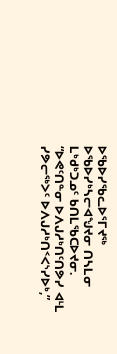ᐅᖃᐅᓯᖃᓚᐅᕐᒥᔪᖅ ᐅᖃᐅᓯᒃᓴᓕᐊᖑᔪᓂ ᑎᓴᒪᓂ ᒪᒃᑯᒃᑐᓄᑦ ᑲᑎᒪᖃᑕᐅᔪᓂ.
“ᐅᕙᑦᑎᓐᓂ ᐅᐱᒍᓱᒃᑎᑦᑎᕗᓯ ᐊᒻᒪ ᓯᕗᓕᖅᐳᑦ ᐅᐱᒍᓱᒃᑎᑉᐸᔅᓯᐅᒃ,”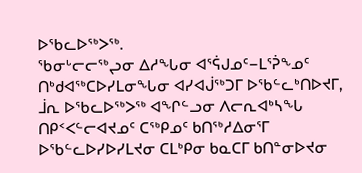ᐅᖃᓚᐅᖅᐳᖅ.
ᖃᓂᒡᓕᓕᖅᖢᓂ ᐃᓱᖓᓂ ᐊᕐᕌᒍᓄᑦ−ᒪᕐᕉᖕᓄᑦ ᑎᒃᑯᐊᖅᑕᐅᓯᒪᓂᖓᓂ ᐊᓯᐊᒎᖅᑐᒥ ᐅᖃᓪᓚᒃᑎᐅᔪᒥ, ᒨᕆ ᐅᖃᓚᐅᖅᐳᖅ ᐊᖏᓪᓗᓂ ᐱᓕᕆᐊᒃᓴᖓ ᑎᑭᑉᐸᓪᓕᐊᔪᓄᑦ ᑕᖅᑭᓄᑦ ᑲᑎᖅᓱᐃᓂᕐᒥ ᐅᖃᓪᓚᐅᓯᐅᓯᒪᔪᓂ ᑕᒪᒃᑭᓂ ᑲᓇᑕᒥ ᑲᑎᓐᓂᐅᔪᓂ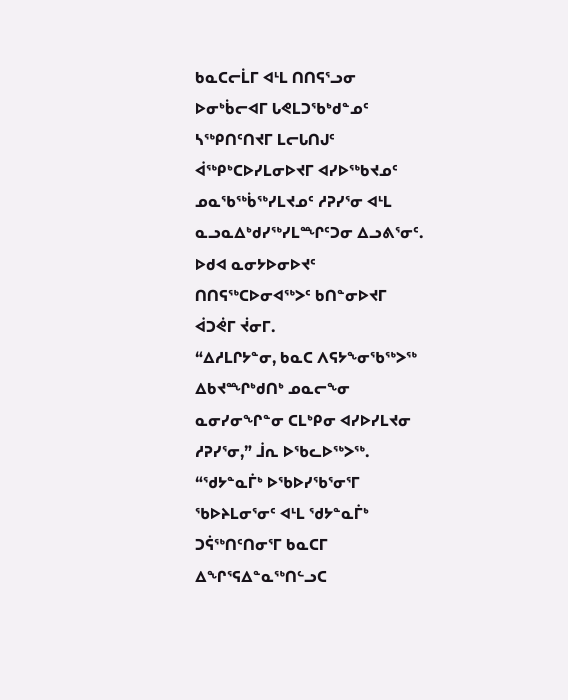ᑲᓇᑕᓕᒫᒥ ᐊᒻᒪ ᑎᑎᕋᕐᓗᓂ ᐅᓂᒃᑳᓕᐊᒥ ᒐᕙᒪᑐᖃᒃᑯᓐᓄᑦ ᓴᖅᑭᑎᑦᑎᔪᒥ ᒪᓕᒐᑎᒍᑦ ᐋᖅᑭᒃᑕᐅᓯᒪᓂᐅᔪᒥ ᐊᓯᐅᖅᑲᔪᓄᑦ ᓄᓇᖃᖅᑳᖅᓯᒪᔪᓄᑦ ᓱᕈᓯᕐᓂ ᐊᒻᒪ ᓇᓗᓇᐃᒃᑯᓯᖅᓯᒪᙱᑦᑐᓂ ᐃᓗᕕᕐᓂᑦ.
ᐅᑯᐊ ᓇᓂᔭᐅᓂᐅᔪᑦ ᑎᑎᕋᖅᑕᐅᓂᐊᖅᐳᑦ ᑲᑎᓐᓂᐅᔪᒥ ᐋᑐᕚᒥ ᔫᓂᒥ.
“ᐃᓱᒪᒋᔭᓐᓂ, ᑲᓇᑕ ᐱᕋᔭᖕᓂᖃᖅᐳᖅ ᐃᑲᔪᙱᒃᑯᑎᒃ ᓄᓇᓕᖕᓂ ᓇᓂᓯᓂᖏᓐᓂ ᑕᒪᒃᑭᓂ ᐊᓯᐅᓯᒪᔪᓂ ᓱᕈᓯᕐᓂ,” ᒨᕆ ᐅᖃᓚᐅᖅᐳᖅ.
“ᖁᔭᓐᓇᒦᒃ ᐅᖃᐅᓯᖃᕐᓂᕐᒥ ᖃᐅᔨᒪᓂᕐᓂᑦ ᐊᒻᒪ ᖁᔭᓐᓇᒦᒃ ᑐᕌᖅᑎᑦᑎᓂᕐᒥ ᑲᓇᑕᒥ ᐃᖏᕐᕋᐃᓐᓇᖅᑎᓪᓗᑕ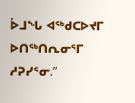ᐆᒧᖓ ᐊᖅᑯᑕᐅᔪᒥ ᐅᑎᖅᑎᕆᓂᕐᒥ ᓱᕈᓯᕐᓂ.”